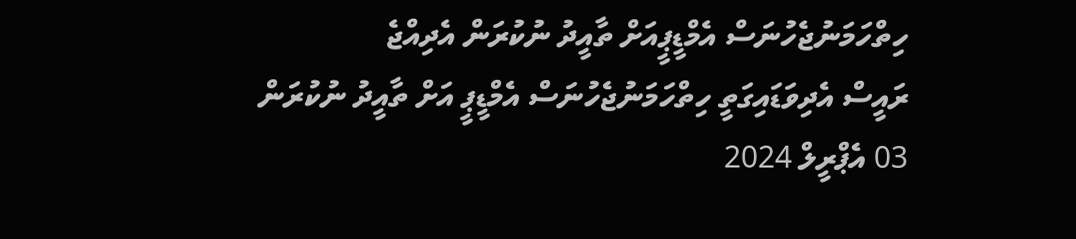ހިތްހަމަނުޖެހުނަސް އެމްޑީޕީއަށް ތާއީދު ނުކުރަން އެދިއްޖެ
ރައީސް އެދިވަޑައިގަތީ ހިތްހަމަނުޖެހުނަސް އެމްޑީޕީ އަށް ތާއީދު ނުކުރަން
03 އެޕްރީލް 2024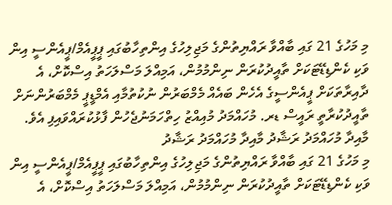މި މަހުގެ 21 ގައި ބާއްވާ ރައްޔިތުންގެ މަޖިލިހުގެ އިންތިހާބުގައި ޕީޕީއެމް/ޕީއެންސީ އިން ވަކި ކެންޑިޑޭޓަކަށް ތާއީދުކުރަން ނިންމުމުން، އަމިއްލަ މަސްލަހަތު އިސްކޮށް، އެ ދާއިރާތަކަށް ޕީއެންސީގެ އެހެން ބައެއް މެމްބަރުން ނުކުތުމާއި އެމްޑީޕީ މެމްބަރުންނަށް ތާއީދުކުރާތީ ރައީސް ޑރ. މުހައްމަދު މުއިއްޒު ހިތްހަމަނުޖެހުން ފާޅުކުރައްވައިފި އެވެ.
މާއިދާ މުހައްމަދު ރަޝާދު މާއިދާ މުހައްމަދު ރަޝާދު
މި މަހުގެ 21 ގައި ބާއްވާ ރައްޔިތުންގެ މަޖިލިހުގެ އިންތިހާބުގައި ޕީޕީއެމް/ޕީއެންސީ އިން ވަކި ކެންޑިޑޭޓަކަށް ތާއީދުކުރަން ނިންމުމުން، އަމިއްލަ މަސްލަހަތު އިސްކޮށް، އެ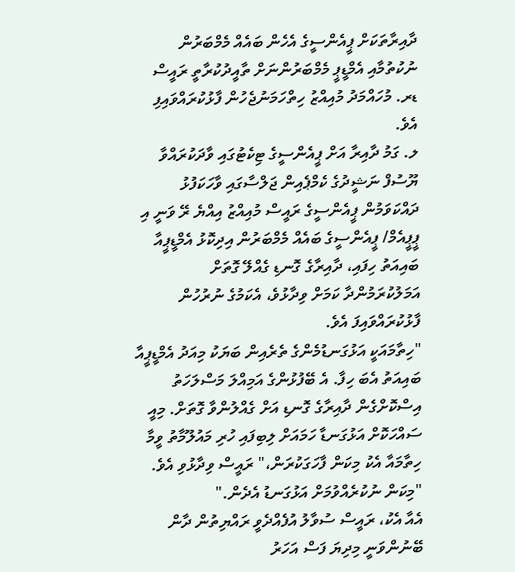ދާއިރާތަކަށް ޕީއެންސީގެ އެހެން ބައެއް މެމްބަރުން ނުކުތުމާއި އެމްޑީޕީ މެމްބަރުންނަށް ތާއީދުކުރާތީ ރައީސް ޑރ. މުހައްމަދު މުއިއްޒު ހިތްހަމަނުޖެހުން ފާޅުކުރައްވައިފި އެވެ.
ލ. ގަމު ދާއިރާ އަށް ޕީއެންސީގެ ޓިކެޓުގައި ވާދަކުރައްވާ ޔޫސުފް ނަޝީދުގެ ކެމްޕެއިން ޖަލްސާގައި ވާހަކަފުޅު ދައްކަވަމުން ޕީއެންސީގެ ރައީސް މުއިއްޒު އިއްޔެ ރޭ ވަނީ އި ޕީޕީއެމް/ ޕީއެންސީގެ ބައެއް މެމްބަރުން އިދިކޮޅު އެމްޑީޕީއާ ބައިއަތު ހިފައި، ދާއިރާގެ ގޮނޑި ގެއްލޭ ގޮތަށް އަމަލުކުރަމުންދާ ކަމަށް ވިދާޅުވެ، އެކަމުގެ ނުރުހުން ފާޅުކުރައްވައިފަ އެވެ.
"ހިތާމައަކީ އަޅުގަނޑުމެންގެ ތެރެއިން ބަޔަކު މިއަދު އެމްޑީޕީއާ ބައިއަތު އެބަ ހިފާ. އެ ބޭފުޅުންގެ އަމިއްލަ މަސްލަހަތު އިސްކޮށްގެން ދާއިރާގެ ގޮނޑި އަށް ގެއްލުންވާ ގޮތަށް. މިއީ ސައްހަކޮށް އަޅުގަނޑާ ހަމައަށް ލިބިފައި ހުރި މައުލޫމާތު ވީމާ ހިތާމައާ އެކު މިކަން ފާހަގަކުރަން،" ރައީސް ވިދާޅުވި އެވެ.
"މިކަން ނުކުރެއްވުމަށް އަޅުގަނޑު އެދެން."
އެއާ އެކު، ރައީސް ސުވާލު އުފެއްދެވީ ރައްޔިތުން ދާން ބޭނުންވަނީ މިދިޔަ ފަސް އަހަރު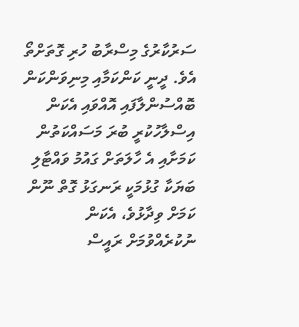ސަރުކާރުގެ މިސްރާބު ހުރި ގޮތަށްތޯ އެވެ. ދީނީ ކަންކަމާއި މިނިވަންކަން ބޮއްސުންލާފައި އޮއްވައި އެކަން އިސްލާހުކުރީ ބުރަ މަސައްކަތުން ކަމަށާއި އެ ހާލަތަށް ގައުމު ވައްޓާލި ބަޔަކާ ގުޅުމަކީ ރަނގަޅު ގޮތް ނޫން ކަމަށް ވިދާޅުވެ، އެކަން ނުކުރެއްވުމަށް ރައީސް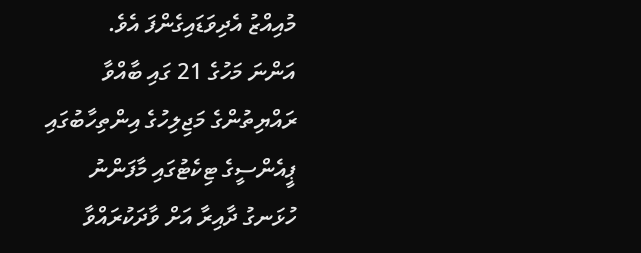މުއިއްޒު އެދިވަޑައިގެންފަ އެވެ.
އަންނަ މަހުގެ 21 ގައި ބާއްވާ ރައްޔިތުންގެ މަޖިލިހުގެ އިންތިހާބުގައި ޕީއެންސީގެ ޓިކެޓުގައި މާފަންނު ހުޅަނގު ދާއިރާ އަށް ވާދަކުރައްވާ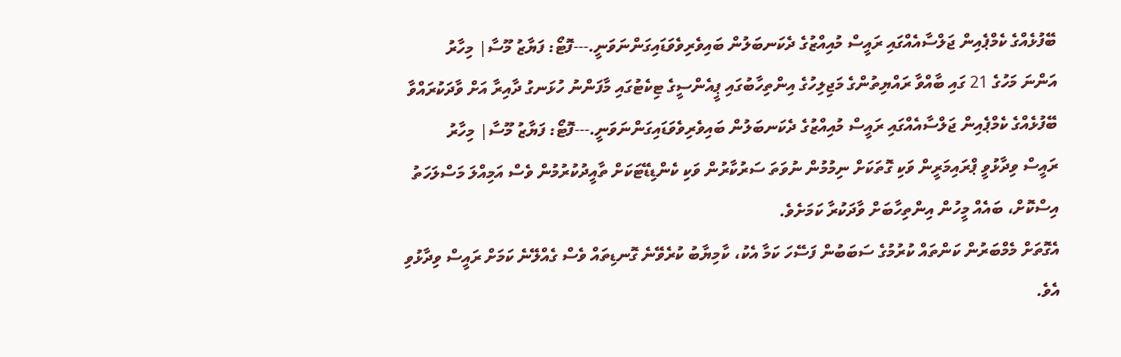ބޭފުޅެއްގެ ކެމްޕެއިން ޖަލްސާއެއްގައި ރައީސް މުއިއްޒުގެ ދެކަނބަލުން ބައިވެރިވެވަޑައިގަންނަވަނީ.---ފޮޓޯ: ފަޔާޒު މޫސާ| މިހާރު
އަންނަ މަހުގެ 21 ގައި ބާއްވާ ރައްޔިތުންގެ މަޖިލިހުގެ އިންތިހާބުގައި ޕީއެންސީގެ ޓިކެޓުގައި މާފަންނު ހުޅަނގު ދާއިރާ އަށް ވާދަކުރައްވާ ބޭފުޅެއްގެ ކެމްޕެއިން ޖަލްސާއެއްގައި ރައީސް މުއިއްޒުގެ ދެކަނބަލުން ބައިވެރިވެވަޑައިގަންނަވަނީ.---ފޮޓޯ: ފަޔާޒު މޫސާ| މިހާރު
ރައީސް ވިދާޅުވީ ޕްރައިމަރީން ވަކި ގޮތަކަށް ނިމުމުން ނުވަތަ ސަރުކާރުން ވަކި ކެންޑިޑޭޓަކަށް ތާއީދުކުރުމުން ވެސް އަމިއްލަ މަސްލަހަތު އިސްކޮށް، ބައެއް މީހުން އިންތިހާބަށް ވާދަކުރާ ކަމަށެވެ.
އެގޮތަށް މެމްބަރުން ކަންތައް ކުރުމުގެ ސަބަބުން ފަސޭހަ ކަމާ އެކު، ކާމިޔާބު ކުރެވޭނެ ގޮނޑިތައް ވެސް ގެއްލޭނެ ކަމަށް ރައީސް ވިދާޅުވި އެވެ.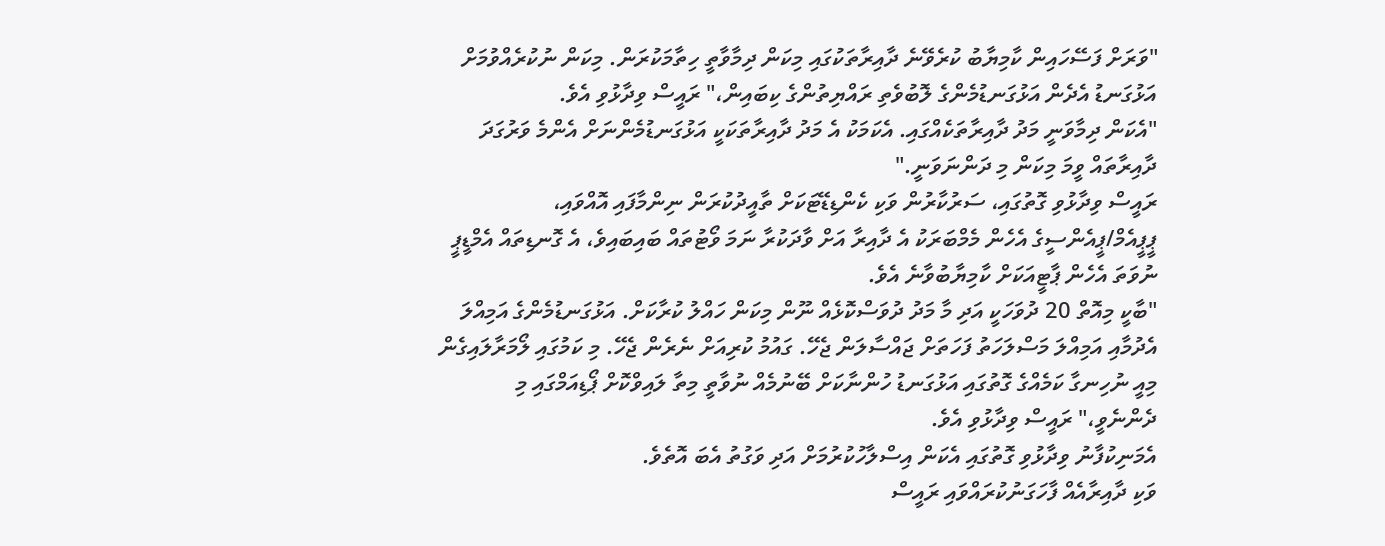"ވަރަށް ފަސޭހައިން ކާމިޔާބު ކުރެވޭނެ ދާއިރާތަކުގައި މިކަން ދިމާވާތީ ހިތާމަކުރަން. މިކަން ނުކުރެއްވުމަށް އަޅުގަނޑު އެދެން އަޅުގަނޑުމެންގެ ލޮބުވެތި ރައްޔިތުންގެ ކިބައިން،" ރައީސް ވިދާޅުވި އެވެ.
"އެކަން ދިމާވަނީ މަދު ދާއިރާތަކެއްގައި. އެކަމަކު އެ މަދު ދާއިރާތަކަކީ އަޅުގަނޑުމެންނަށް އެންމެ ވަރުގަދަ ދާއިރާތައް ވީމަ މިކަން މި ދަންނަވަނީ."
ރައީސް ވިދާޅުވި ގޮތުގައި، ސަރުކާރުން ވަކި ކެންޑިޑޭޓަކަށް ތާއީދުކުރަން ނިންމާފައި އޮއްވައި، ޕީޕީއެމް/ޕީއެންސީގެ އެހެން މެމްބަރަކު އެ ދާއިރާ އަށް ވާދަކުރާ ނަމަ ވޯޓުތައް ބައިބައިވެ، އެ ގޮނޑިތައް އެމްޑީޕީ ނުވަތަ އެހެން ޕާޓީއަކަށް ކާމިޔާބުވާނެ އެވެ.
"ބާކީ މިއޮތް 20 ދުވަހަކީ އަދި މާ މަދު ދުވަސްކޮޅެއް ނޫން މިކަން ހައްލު ކުރާކަށް. އަޅުގަނޑުމެންގެ އަމިއްލަ އެދުމާއި އަމިއްލަ މަސްލަހަތު ފަހަތަށް ޖައްސާލަން ޖެހޭ. ގައުމު ކުރިއަށް ނެރެން ޖެހޭ. މި ކަމުގައި ލޯމަރާލައިގެން މިއީ ނުހިނގާ ކަމެއްގެ ގޮތުގައި އަޅުގަނޑު ހުންނާކަށް ބޭނުމެއް ނުވާތީ މިތާ ލައިވްކޮށް ޕޯޑިއަމްގައި މި ދެންނެވީ،" ރައީސް ވިދާޅުވި އެވެ.
އެމަނިކުފާނު ވިދާޅުވި ގޮތުގައި އެކަން އިސްލާހުކުރުމަށް އަދި ވަގުތު އެބަ އޮތެވެ.
ވަކި ދާއިރާއެއް ފާހަގަނުކުރައްވައި ރައީސް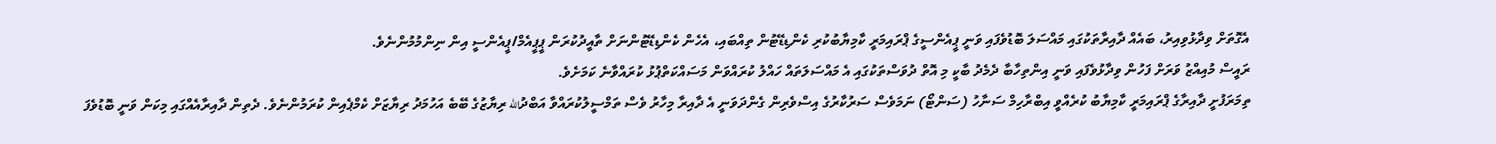އެގޮތަށް ވިދާޅުވިއިރު، ބައެއް ދާއިރާތަކުގައި މައްސަލަ ބޮޑުވެފައި ވަނީ ޕީއެންސީގެ ޕްރައިމަރީ ކާމިޔާބުކުރި ކެންޑިޑޭޓުން ތިއްބައި، އެހެން ކެންޑިޑޭޓުންނަށް ތާއީދުކުރަން ޕީޕީއެމް/ޕީއެންސީ އިން ނިންމުމުންނެވެ.
ރައީސް މުއިއްޒު ވަރަށް ފަހުން ވިދާޅުވެފައި ވަނީ އިންތިހާބާ ދެމެދު ބާކީ މި އޮތް ދުވަސްތަކުގައި އެ މައްސަލަތައް ހައްލު ކުރައްވަން މަސައްކަތްޕުޅު ކުރައްވާނެ ކަމަށެވެ.
ތިމަރަފުށީ ދާއިރާގެ ޕްރައިމަރީ ކާމިޔާބު ކުރެއްވީ އިބްރާހިމް ސަނާހު (ސަންޓޯ) ނަމަވެސް ސަރުކާރުގެ އިސްވެރިން ގެންދަވަނީ އެ ދާއިރާ މިހާރު ވެސް ތަމްސީލުކުރައްވާ އަބްދުالله ރިޔާޒުގެ ބޭބެ އަހުމަދު ރިޔާޒަށް ކެމްޕެއިން ކުރަމުންނެވެ. ދެތިން ދާއިރާއެއްގައި މިކަން ވަނީ ބޮޑުވެފަ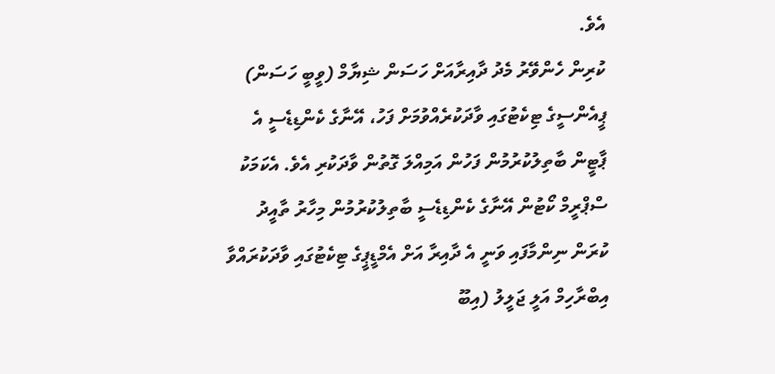އެވެ.
ކުރިން ހެންވޭރު މެދު ދާއިރާއަށް ހަސަން ޝިޔާމް (ވީބީ ހަސަން) ޕީއެންސީގެ ޓިކެޓުގައި ވާދަކުރެއްވުމަށް ފަހު، އޭނާގެ ކެންޑިޑެސީ އެ ޕާޓީން ބާތިލުކުރުމުން ފަހުން އަމިއްލަ ގޮތުން ވާދަކުރި އެވެ. އެކަމަކު ސްޕްރީމް ކޯޓުން އޭނާގެ ކެންޑިޑެސީ ބާތިލުކުރުމުން މިހާރު ތާއީދު ކުރަން ނިންމާފައި ވަނީ އެ ދާއިރާ އަށް އެމްޑީޕީގެ ޓިކެޓުގައި ވާދަކުރައްވާ އިބްރާހިމް އަލީ ޖަލީލު (އިބޫ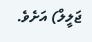ޖަލީލް) އަށެވެ.